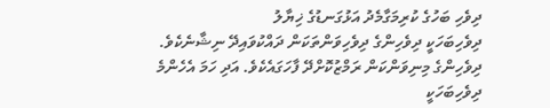ދިވެހި ބަހުގެ ކުރިމަގާމެދު އަޅުގަނޑުގެ ޚިޔާލު
ދިވެހިބަހަކީ ދިވެހިންގެ ދިވެހިވަންތަކަން ދައްކުވައިދޭ ނިޝާނެކެވެ. ދިވެހިންގެ މިނިވަންކަން ރަމްޒުކޮށްދޭ ފާހަގައެކެވެ. އަދި ހަމަ އެހެންމެ ދިވެހިބަހަކީ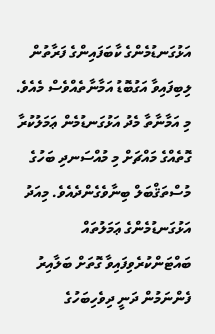އަޅުގަނޑުމެންގެ ކާބަފައިންގެ ފަރާތުން ލިބިފައިވާ އަގުބޮޑު އަމާނާތެއްވެސް މެއެވެ. މި އަމާނާތާ މެދު އަޅުގަނޑުމެން ޢަމަލުކުރާ ގޮތެއްގެ މައްޗަށް މި މުއްސަނދި ބަހުގެ މުސްތަޤްބަލް ބިނާވެގެންދެއެވެ. މިއަދު އަޅުގަނޑުމެންގެ ޢަމަލުތައް ބައްޓަންކުރެވިފައިވާ ގޮތަށް ބަލާއިރު ފެންނަމުން ދަނީ ދިވެހިބަހުގެ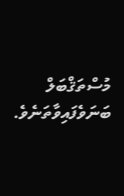މުސްތަޤްބަލް ބަނަވެފައިވާތަނެވެ.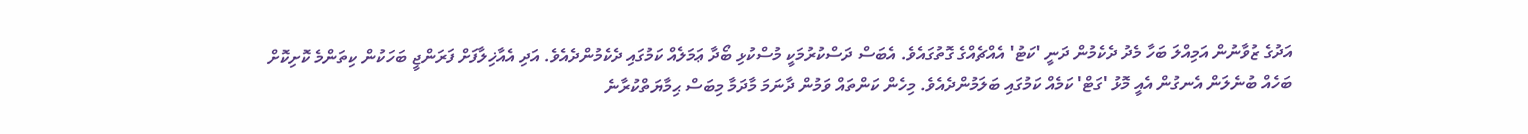އަދުގެ ޒުވާނުން އަމިއްލަ ބަހާ މެދު ދެކެމުން ދަނީ 'ކަޓު' އެއްޗެއްގެ ގޮތުގައެވެ. އެބަސް ދަސްކުރުމަކީ މުސްކުޅި ބޯދާ ޢަމަލެއް ކަމުގައި ދެކެމުންދެއެވެ. އަދި އެއާޚިލާފަށް ފަރަންޖީ ބަހަކުން ކިތަންމެ ކޮށިކޮށް ބަހެއް ބުނެލަން އެނގުން އެއީ މޮޅު 'ގަޓް' ކަމެއް ކަމުގައި ބަލަމުންދެއެވެ. މިހެން ކަންތައް ވަމުން ދާނަމަ މާދަމާ މިބަސް ޙިމާޔަތްކުރާނެ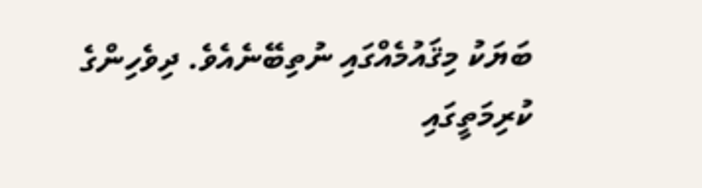ބަޔަކު މިޤައުމެއްގައި ނުތިބޭނެއެވެ. ދިވެހިންގެ ކުރިމަތީގައި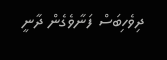ދިވެހިބަސް ފަނާވެގެން ދާނީ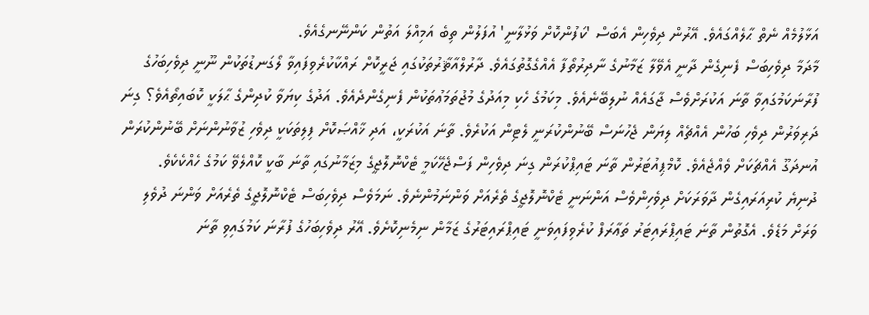އަޅާލުމެއް ނެތް ޙާލެއްގައެވެ. އޭރުން ދިވެހިން އެބަސް 'ކަފުންކޮށް ވަޅުލާނީ' އުފަލުން ތިބެ އަމިއްލަ އަތުން ކަންނޭނގެއެވެ.
މާދަމާ ދިވެހިބަސް ފެނިގެން ދާނީ އެވޭލާ ޒަމާނުގެ ނާދިރުތޯފާ އެއްގެގޮތުގައެވެ. ދާރުލްއާޘާރުތަކުގައި ޖަރީކޮށް ރައްކާކުރެވިފައިވާ ލޯގަނޑުތަކުން ނޫނީ ދިވެހިބަހުގެ ފުރާނަކަމުގައިވާ ތާނަ އަކުރަށްވެސް ޖާގައެއް ނުލިބޭނެއެވެ. މިކަމުގެ ހެކި މިއަދުގެ މުޖުތަމަޢުތަކުން ފެނިގެންދެއެވެ. އަދުގެ ކިޔަވާ ކުދިންގެ ޙާލަކީ ކޮބައިތޯއެވެ؟ ގިނަ ދަރިވަރުން ދިވެހި ބަހުން އެއްޗެއް ލިޔަން ޖެހުނަސް ބޭނުންކުރަނީ ލެޓިން އަކުރެވެ. ތާނަ އަކުރަކީ، އަދި ޚާއްޞަކޮށް ފިލިތަކަކީ ދިވެހި ޒުވާނުންނަށް ބޭނުންކުރަން އުނދަގޫ އެއްޗަކަށް ވެއްޖެއެވެ. ކޮމްޕިއުޓަރުން ތާނަ ޓައިޕްކުރަން ގިނަ ދިވެހިން ފަސްޖެހޭކަމީ ޓެކްނޮލޮޖީގެ މިޒަމާނުގައި ތާނަ ބާކީ ކޮއްލެވޭ ކަމުގެ ހެއްކެކެވެ.
ދުނިޔެ ކުރިއަރައިގެން ދާވަރަކަށް ދިވެހިންވެސް އަންނަނީ ޓެކްނޮލޮޖީގެ ތެރެއަށް ވަންނަމުންނެވެ. ނަމަވެސް ދިވެހިބަސް ޓެކްނޮލޮޖީގެ ތެރެއަށް ވަންނަ ދުވެލި ވަރަށް މަޑެވެ. އެގޮތުން ތާނަ ޓައިޕްރައިޓަރު ތަޢާރަފް ކުރެވިފައިވަނީ ޓައިޕްރައިޓަރުގެ ޒަމާން ނިމެނިކޮށެވެ. އޭރު ދިވެހިބަހުގެ ފުރާނަ ކަމުގައިވި ތާނަ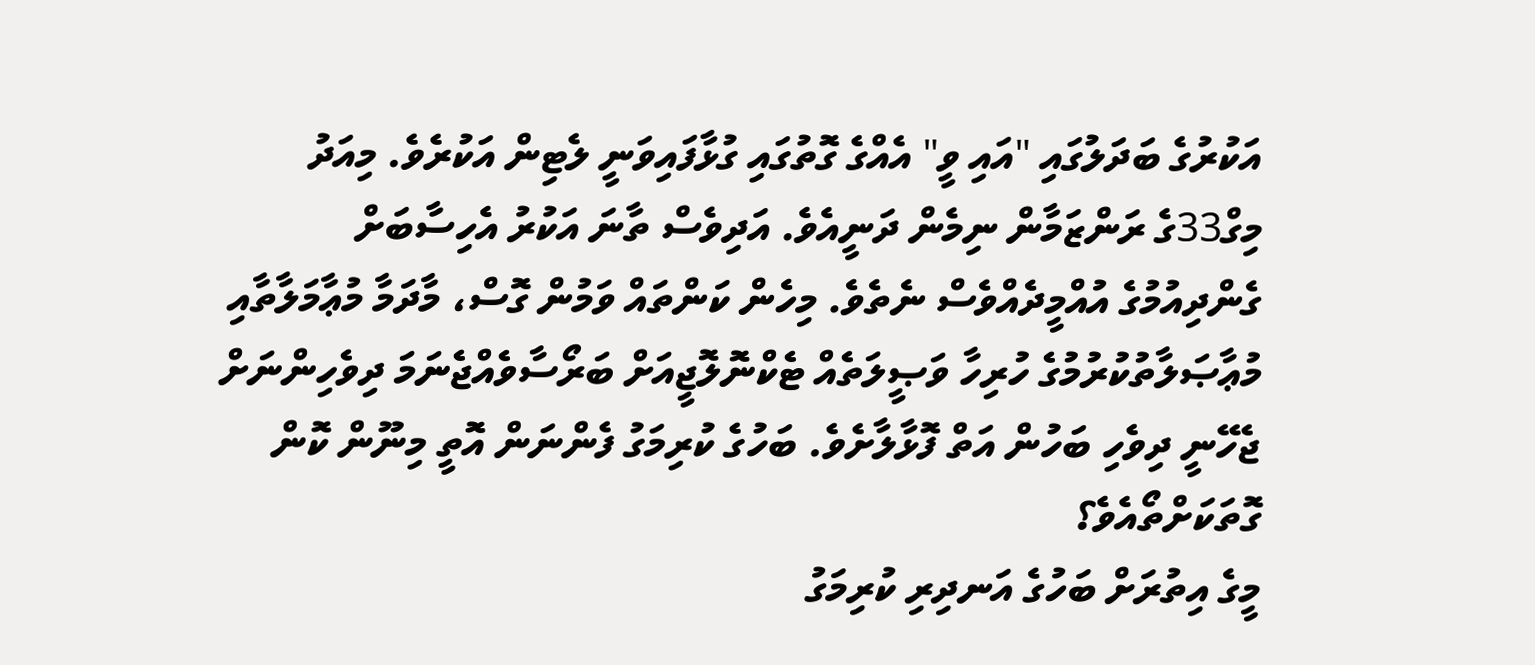އަކުރުގެ ބަދަލުގައި "އައި ވީ" އެއްގެ ގޮތުގައި ގުޅާފައިވަނީ ލެޓިން އަކުރެވެ. މިއަދު މިގް33ގެ ރަންޒަމާން ނިމެން ދަނީއެވެ. އަދިވެސް ތާނަ އަކުރު އެހިސާބަށް ގެންދިއުމުގެ އުއްމީދެއްވެސް ނެތެވެ. މިހެން ކަންތައް ވަމުން ގޮސް، މާދަމާ މުޢާމަލާތާއި މުޢާޞަލާތުކުރުމުގެ ހުރިހާ ވަޞީލަތެއް ޓެކްނޮލޮޖީއަށް ބަރޯސާވެއްޖެނަމަ ދިވެހިންނަށް ޖެހޭނީ ދިވެހި ބަހުން އަތް ފޮޅާލާށެވެ. ބަހުގެ ކުރިމަގު ފެންނަން އޮތީ މިނޫން ކޮން ގޮތަކަށްތޯއެވެ؟
މީގެ އިތުރަށް ބަހުގެ އަނދިރި ކުރިމަގު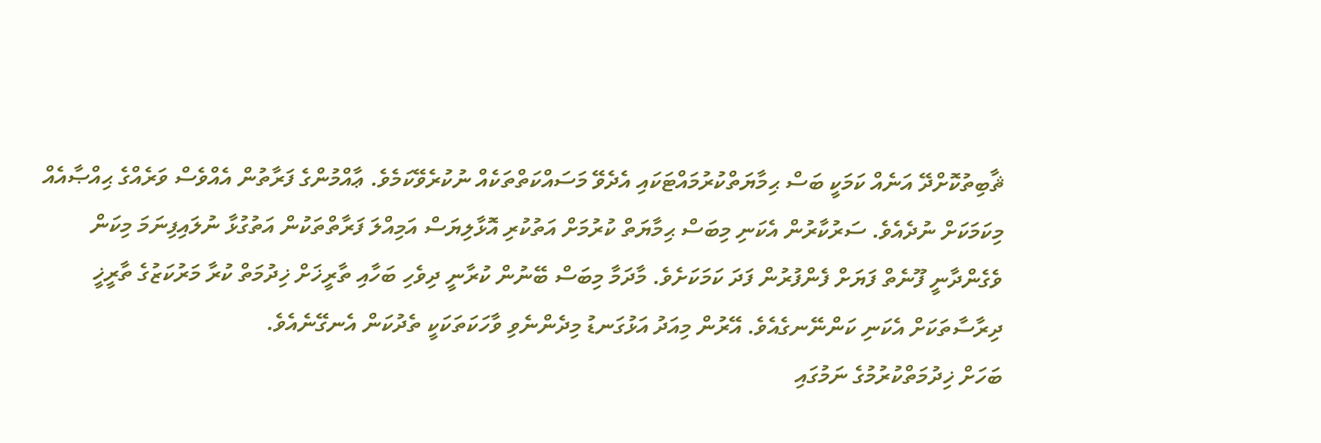ޘާބިތުކޮށްދޭ އަނެއް ކަމަކީ ބަސް ޙިމާޔަތްކުރުމައްޓަކައި އެދެވޭ މަސައްކަތްތަކެއް ނުކުރެވޭކަމެވެ. ޢާއްމުންގެ ފަރާތުން އެއްވެސް ވަރެއްގެ ޙިއްޞާއެއް މިކަމަކަށް ނުދެއެވެ. ސަރުކާރުން އެކަނި މިބަސް ޙިމާޔަތް ކުރުމަށް އަތުކުރި އޮޅާލިޔަސް އަމިއްލަ ފަރާތްތަކުން އަތުގުޅާ ނުލައިފިނަމަ މިކަން ވެގެންދާނީ ފޫނެތް ފަޔަށް ފެންފުރުން ފަދަ ކަމަކަށެވެ. މާދަމާ މިބަސް ބޭނުން ކުރާނީ ދިވެހި ބަހާއި ތާރީޚަށް ޚިދުމަތް ކުރާ މަރުކަޒުގެ ތާރީޚީ ދިރާސާތަކަށް އެކަނި ކަންނޭނގެއެވެ. އޭރުން މިއަދު އަޅުގަނޑު މިދެންނެވި ވާހަކަތަކަކީ ތެދުކަން އެނގޭނެއެވެ.
ބަހަށް ޚިދުމަތްކުރުމުގެ ނަމުގައި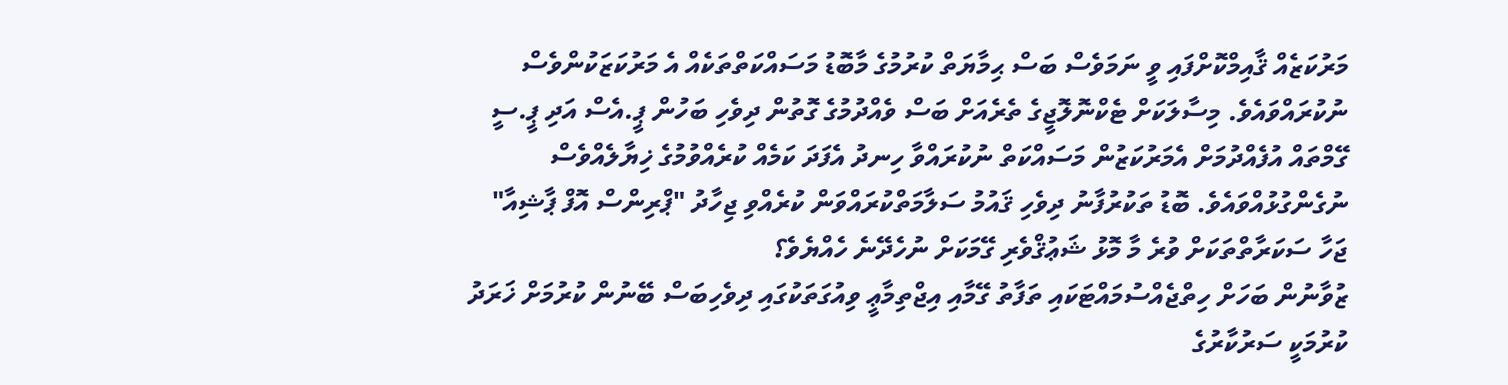މަރުކަޒެއް ޤާއިމްކޮށްފައި ވީ ނަމަވެސް ބަސް ޙިމާޔަތް ކުރުމުގެ މާބޮޑު މަސައްކަތްތަކެއް އެ މަރުކަޒަކުންވެސް ނުކުރައްވައެވެ. މިސާލަކަށް ޓެކްނޮލޮޖީގެ ތެރެއަށް ބަސް ވެއްދުމުގެ ގޮތުން ދިވެހި ބަހުން ޕީ.އެސް އަދި ޕީ.ސީ ގޭމްތައް އުފެއްދުމަށް އެމަރުކަޒުން މަސައްކަތް ނުކުރައްވާ ހިނދު އެފަދަ ކަމެއް ކުރެއްވުމުގެ ޚިޔާލެއްވެސް ނުގެންގުޅުއްވައެވެ. ބޮޑު ތަކުރުފާނު ދިވެހި ޤައުމު ސަލާމަތްކުރައްވަން ކުރެއްވި ޖިހާދު "ޕްރިންސް އޮފް ޕާޝިއާ" ޖަހާ ސަކަރާތްތަކަށް ވުރެ މާ މޮޅު ޝަޢުޤްވެރި ގޭމަކަށް ނުހެދޭނެ ހެއްޔެވެ؟
ޒުވާނުން ބަހަށް ހިތްޖެއްސުމައްޓަކައި ތަފާތު ގޭމާއި އިޖްތިމާޢީ ވިއުގަތަކުގައި ދިވެހިބަސް ބޭނުން ކުރުމަށް ޚަރަދު ކުރުމަކީ ސަރުކާރުގެ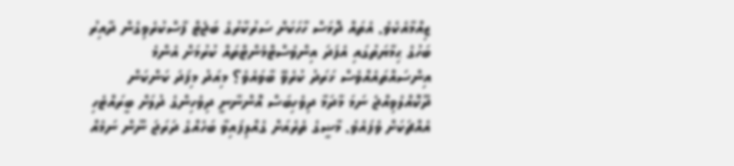ޒިއްމާއެކެވެ. އެތައް ދޮޅަސް ހާހަކަށް ސަރުކާރުގެ ބަޖެޓް ފާސްކުރެވިގެން ދާއިރު ބަހުގެ ޙިމާޔަތުގައި އެފަދަ އިންވެސްޓްމެންޓްތައް ކުރުމަށް އެންމެ އިންސައްތައެއްވެސް ޚަރަދު ކުރެވޭ ބާވައެވެ؟ މިއަދު މިފަދަ ކަންކަން ދޫކޮއްލެވިއްޖެ ނަމަ މާދަމާ ދިވެހިބަސް އޮންނާނީ ދިވެހިންގެ ދުލަށް ބީރައްޓެހި އެއްޗަކަށް ވެފައެވެ. މާޟީގެ ތެރެއަށް ގެއްލިފައިވާ ބަހެއްގެ ދަރަޖަ ނޫން ނަމެއް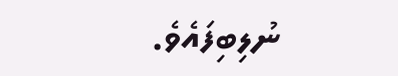ނުލިބިފައެވެ.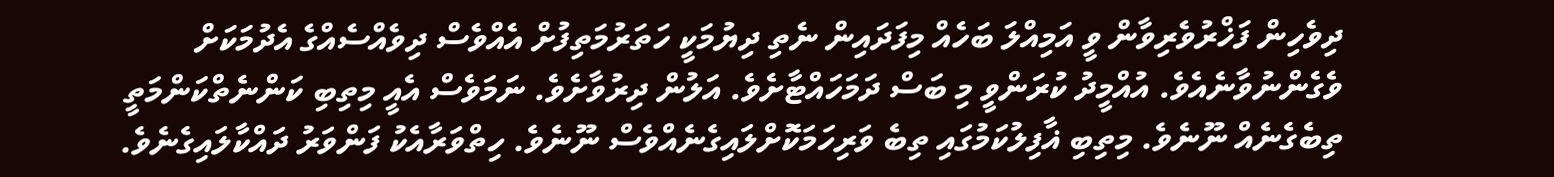ދިވެހިން ފަޚްރުވެރިވާން ވީ އަމިއްލަ ބަހެއް މިފަދައިން ނެތި ދިޔުމަކީ ހަތަރުމަތިފުށް އެއްވެސް ދިވެއްސެއްގެ އެދުމަކަށް ވެގެންނުވާނެއެވެ. އުއްމީދު ކުރަންވީ މި ބަސް ދަމަހައްޓާށެވެ. އަލުން ދިރުވާށެވެ. ނަމަވެސް އެއީ މިތިބި ކަންނެތްކަންމަތީ ތިބެގެނެއް ނޫނެވެ. މިތިބި ޣާފިލުކަމުގައި ތިބެ ވަރިހަމަކޮށްލައިގެނެއްވެސް ނޫނެވެ. ހިތްވަރާއެކު ފަންވަރު ދައްކާލައިގެނެވެ.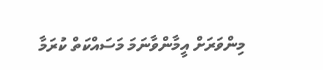މިންވަރަށް އީމާންވާނަމަ މަސައްކަތް ކުރަމާ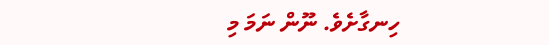ހިނގާށެވެ. ނޫން ނަމަ މި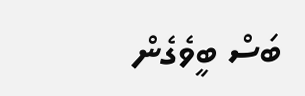ބަސް ބީވެގެން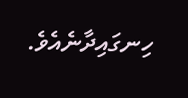ހިނގައިދާނެއެވެ.